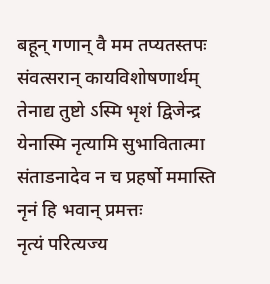बहून् गणान् वै मम तप्यतस्तपः संवत्सरान् कायविशोषणार्थम्
तेनाद्य तुष्टो ऽस्मि भृशं द्विजेन्द्र येनास्मि नृत्यामि सुभावितात्मा
संताडनादेव न च प्रहर्षो ममास्ति नृनं हि भवान् प्रमत्तः
नृत्यं परित्यज्य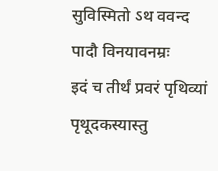सुविस्मितो ऽथ ववन्द पादौ विनयावनम्रः
इदं च तीर्थं प्रवरं पृथिव्यां पृथूदकस्यास्तु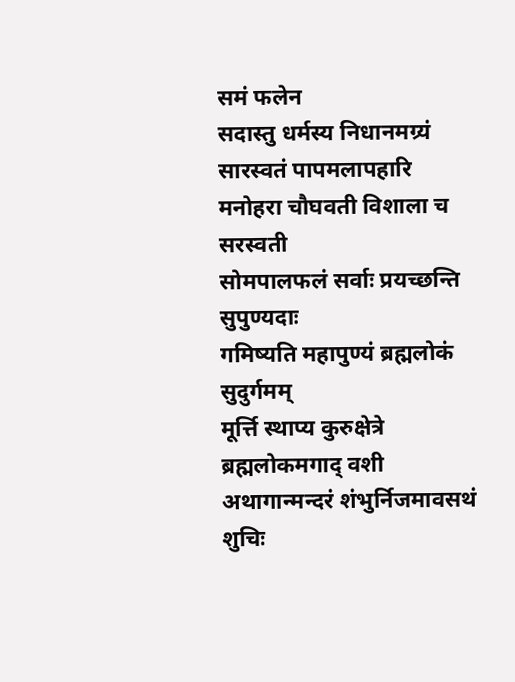समं फलेन
सदास्तु धर्मस्य निधानमग्र्यं सारस्वतं पापमलापहारि
मनोहरा चौघवती विशाला च सरस्वती
सोमपालफलं सर्वाः प्रयच्छन्ति सुपुण्यदाः
गमिष्यति महापुण्यं ब्रह्मलोकं सुदुर्गमम्
मूर्त्ति स्थाप्य कुरुक्षेत्रे ब्रह्मलोकमगाद् वशी
अथागान्मन्दरं शंभुर्निजमावसथं शुचिः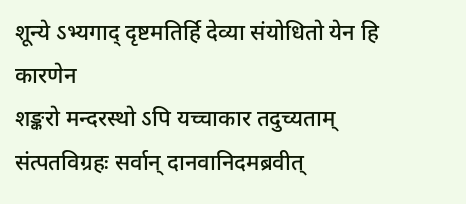शून्ये ऽभ्यगाद् दृष्टमतिर्हि देव्या संयोधितो येन हि कारणेन
शङ्करो मन्दरस्थो ऽपि यच्चाकार तदुच्यताम्
संत्पतविग्रहः सर्वान् दानवानिदमब्रवीत्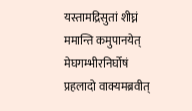यस्तामद्रिसुतां शीघ्नं ममान्ति कमुपानयेत्
मेघगम्भीरनिर्घोषं प्रहलादो वाक्यमब्रवीत्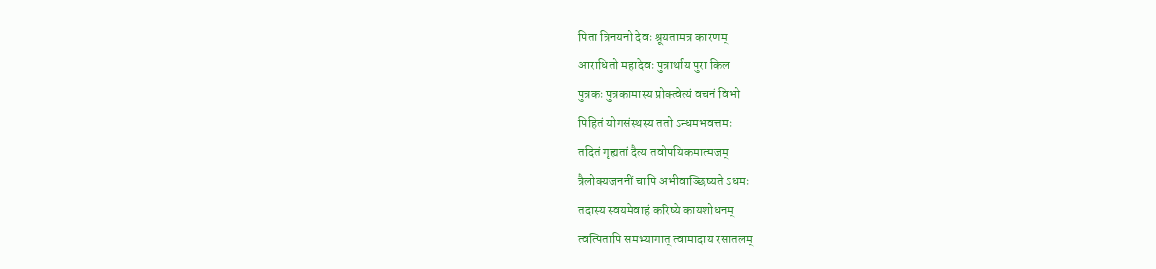पिता त्रिनयनो देवः श्रूयतामत्र कारणम्
आराधितो महादेवः पुत्रार्थाय पुरा किल
पुत्रकः पुत्रकामास्य प्रोक्त्वेत्यं वचनं विभो
पिहितं योगसंस्थस्य ततो ऽन्धमभवत्तमः
तदितं गृह्यतां दैत्य तवोपयिकमात्मजम्
त्रैलोक्यजननीं चापि अभीवाञ्छिष्यते ऽधमः
तदास्य स्वयमेवाहं करिष्ये कायशोधनम्
त्वत्पितापि समभ्यागात् त्वामादाय रसातलम्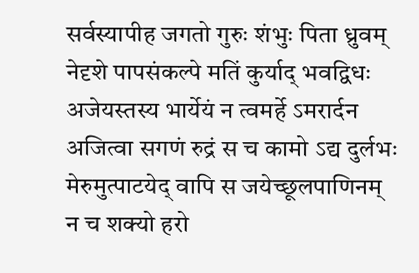सर्वस्यापीह जगतो गुरुः शंभुः पिता ध्रुवम्
नेदृशे पापसंकल्पे मतिं कुर्याद् भवद्विधः
अजेयस्तस्य भार्येयं न त्वमर्हे ऽमरार्दन
अजित्वा सगणं रुद्रं स च कामो ऽद्य दुर्लभः
मेरुमुत्पाटयेद् वापि स जयेच्छूलपाणिनम्
न च शक्यो हरो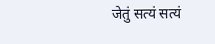जेतुं सत्यं सत्यं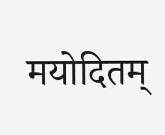मयोदितम्